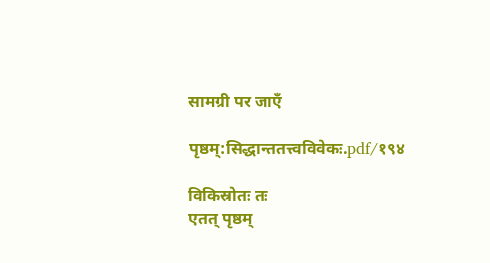सामग्री पर जाएँ

पृष्ठम्:सिद्धान्ततत्त्वविवेकः.pdf/१९४

विकिस्रोतः तः
एतत् पृष्ठम्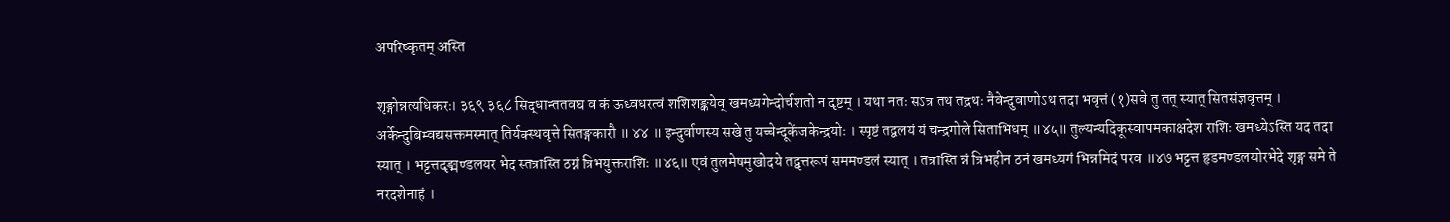अपरिष्कृतम् अस्ति

शृङ्गोन्नत्यधिकरः। ३६९ ३६८ सिद्धान्ततवघ व कं ऊध्वधरत्वं शशिशङ्कयेव् खमध्यगेन्दोर्चशतो न दृष्टम् । यथा नतः सऽत्र तथ तद्रथः नैवेन्दुवाणोऽथ तदा भवृत्तं (१)सवे तु तत् स्यात् सितसंज्ञवृत्तम् । अर्केन्दुबिम्वद्यसक्तमस्मात् तिर्यक्स्थवृत्ते सितङ्गकारौ ॥ ४४ ॥ इन्दुर्वाणस्य सखे तु यच्चेन्दूकेंजकेन्द्रयोः । स्पृष्टं तद्वलयं यं चन्द्रगोले सिताभिधम् ॥४५॥ तुल्यन्यदिकूस्वापमकाक्षदेश राशिः खमध्येऽस्ति यद तदा स्यात् । भट्टत्तदृङ्मण्डलयर भेद स्तत्रास्ति ठग्नं त्रिभयुक्तराशिः ॥४६॥ एवं तुलमेषमुखोदये तद्वृत्तरूपं सममण्डलं स्यात् । तत्रास्ति न्नं त्रिभहीन ठनं खमध्यगं भिन्नमिदं परव ॥४७ भट्टत्त हृडमण्डलयोरभेदे शृङ्ग समे ते नरदशेनाहं ।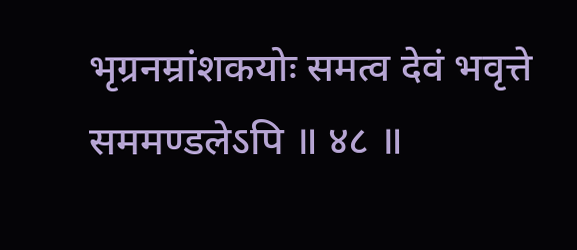भृग्रनम्रांशकयोः समत्व देवं भवृत्ते सममण्डलेऽपि ॥ ४८ ॥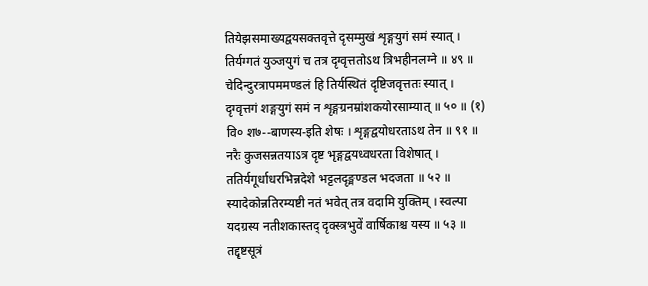तियेझसमाख्यद्वयसक्तवृत्ते दृसम्मुखं शृङ्गयुगं समं स्यात् । तिर्यग्गतं युञ्जयुगं च तत्र दृग्वृत्ततोऽथ त्रिभहीनलग्ने ॥ ४९ ॥ चेदिन्दुरत्रापममण्डलं हि तिर्यस्थितं दृष्टिजवृत्ततः स्यात् । दृग्वृत्तगं शङ्गयुगं समं न शृङ्गग्रनम्रांशकयोरसाम्यात् ॥ ५० ॥ (१) वि० श७--बाणस्य-इति शेषः । शृङ्गद्वयोधरताऽथ तेन ॥ ९१ ॥ नरैः कुजसन्नतयाऽत्र दृष्ट भृङ्गद्वयध्वधरता विशेषात् । ततिर्यगूर्धाधरभिन्नदेशे भट्टलदृङ्मण्डल भदजता ॥ ५२ ॥ स्यादेकोन्नतिरम्यष्टी नतं भवेत् तत्र वदामि युक्तिम् । स्वल्पा यदग्रस्य नतीशकास्तद् दृक्स्त्रभुवें वार्षिकाश्च यस्य ॥ ५३ ॥ तद्दृष्टसूत्रं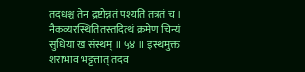तदधश्च तेन द्रष्टोन्नतं पश्यति तत्रतं च । नैकव्यरस्थितितस्तदित्थं क्रमेण चिन्यं सुधिया ख संस्थम् ॥ ५४ ॥ इस्थमुक्त शराभाव भट्टत्तात् तदव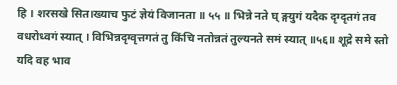हि । शरसखे सित।ख्याच फुटं ज्ञेयं विजानता ॥ ५५ ॥ भिन्ने नते घ् ङ्गयुगं यदैक दृग्दृतगं तव वधरोध्वगं स्यात् । विभिन्नदृग्वृत्तगतं तु किंचि नतोन्नतं तुल्यनते समं स्यात् ॥५६॥ शूद्रे समे स्तो यदि वह भाव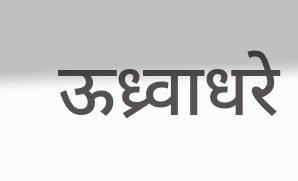ऊध्र्वाधरे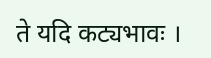ते यदि कट्यभावः ।